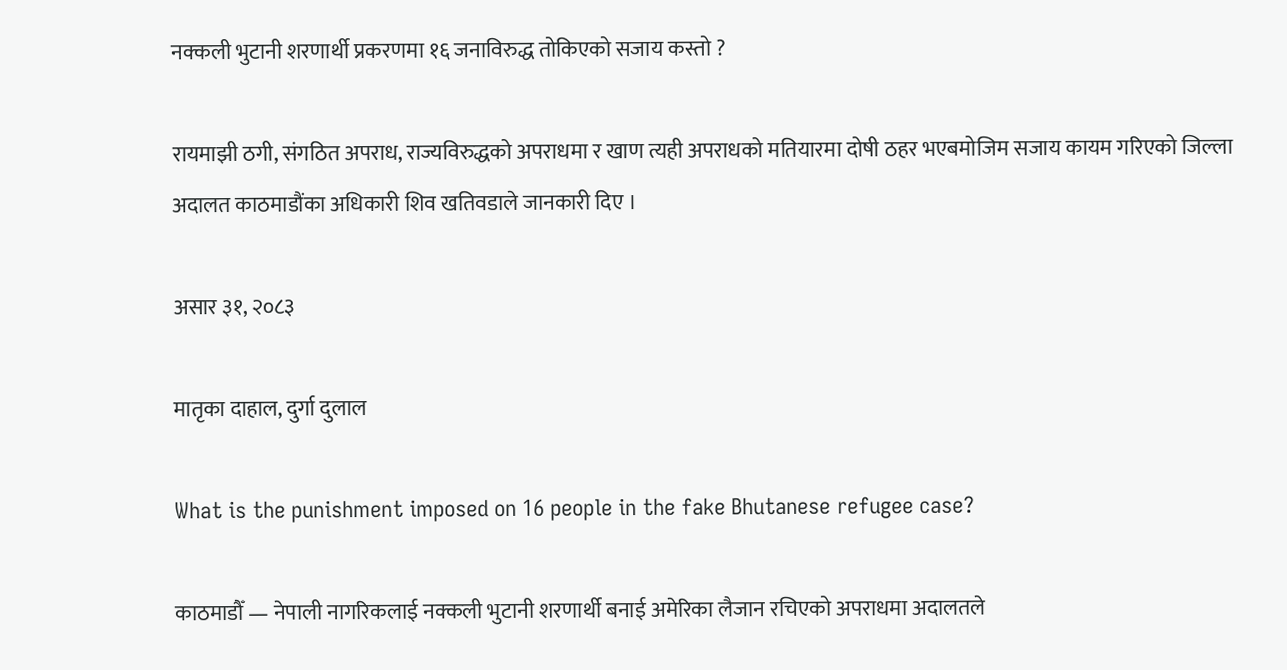नक्कली भुटानी शरणार्थी प्रकरणमा १६ जनाविरुद्ध तोकिएको सजाय कस्तो ?

रायमाझी ठगी, संगठित अपराध, राज्यविरुद्धको अपराधमा र खाण त्यही अपराधको मतियारमा दोषी ठहर भएबमोजिम सजाय कायम गरिएको जिल्ला अदालत काठमाडौंका अधिकारी शिव खतिवडाले जानकारी दिए ।

असार ३१, २०८३

मातृका दाहाल, दुर्गा दुलाल

What is the punishment imposed on 16 people in the fake Bhutanese refugee case?

काठमाडौँ — नेपाली नागरिकलाई नक्कली भुटानी शरणार्थी बनाई अमेरिका लैजान रचिएको अपराधमा अदालतले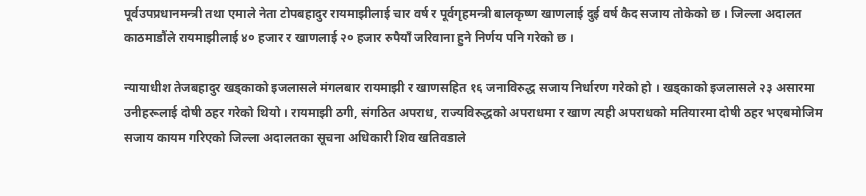पूर्वउपप्रधानमन्त्री तथा एमाले नेता टोपबहादुर रायमाझीलाई चार वर्ष र पूर्वगृहमन्त्री बालकृष्ण खाणलाई दुई वर्ष कैद सजाय तोकेको छ । जिल्ला अदालत काठमाडौंले रायमाझीलाई ४० हजार र खाणलाई २० हजार रुपैयाँ जरिवाना हुने निर्णय पनि गरेको छ ।

न्यायाधीश तेजबहादुर खड्काको इजलासले मंगलबार रायमाझी र खाणसहित १६ जनाविरुद्ध सजाय निर्धारण गरेको हो । खड्काको इजलासले २३ असारमा उनीहरूलाई दोषी ठहर गरेको थियो । रायमाझी ठगी, संगठित अपराध, राज्यविरुद्धको अपराधमा र खाण त्यही अपराधको मतियारमा दोषी ठहर भएबमोजिम सजाय कायम गरिएको जिल्ला अदालतका सूचना अधिकारी शिव खतिवडाले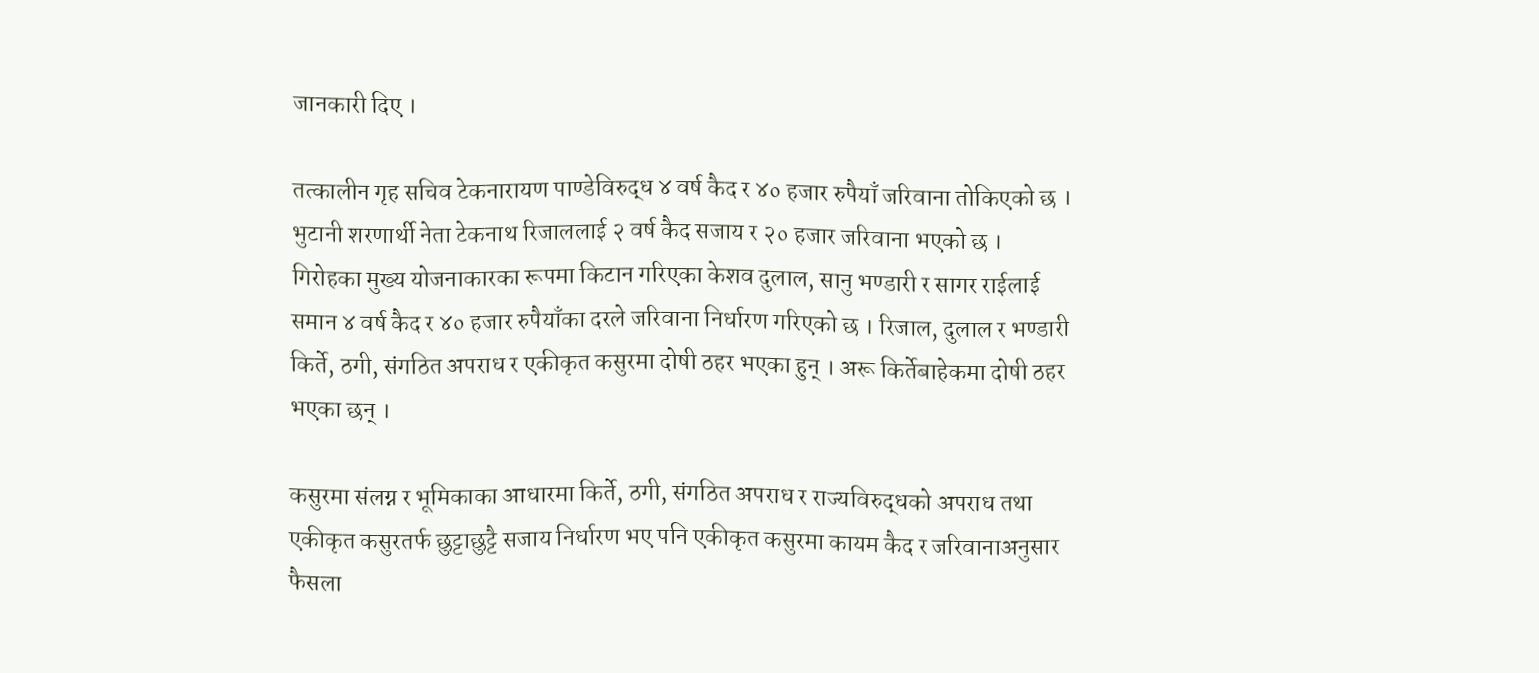जानकारी दिए ।

तत्कालीन गृह सचिव टेकनारायण पाण्डेविरुद्ध ४ वर्ष कैद र ४० हजार रुपैयाँ जरिवाना तोकिएको छ । भुटानी शरणार्थी नेता टेकनाथ रिजाललाई २ वर्ष कैद सजाय र २० हजार जरिवाना भएको छ । गिरोहका मुख्य योजनाकारका रूपमा किटान गरिएका केशव दुलाल, सानु भण्डारी र सागर राईलाई समान ४ वर्ष कैद र ४० हजार रुपैयाँका दरले जरिवाना निर्धारण गरिएको छ । रिजाल, दुलाल र भण्डारी किर्ते, ठगी, संगठित अपराध र एकीकृत कसुरमा दोषी ठहर भएका हुन् । अरू किर्तेबाहेकमा दोषी ठहर भएका छन् ।

कसुरमा संलग्न र भूमिकाका आधारमा किर्ते, ठगी, संगठित अपराध र राज्यविरुद्धको अपराध तथा एकीकृत कसुरतर्फ छुट्टाछुट्टै सजाय निर्धारण भए पनि एकीकृत कसुरमा कायम कैद र जरिवानाअनुसार फैसला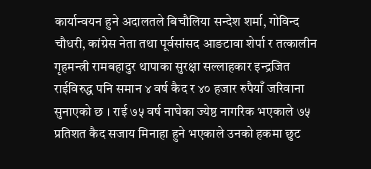कार्यान्वयन हुने अदालतले बिचौलिया सन्देश शर्मा, गोविन्द चौधरी, कांग्रेस नेता तथा पूर्वसांसद आङटावा शेर्पा र तत्कालीन गृहमन्त्री रामबहादुर थापाका सुरक्षा सल्लाहकार इन्द्रजित राईविरुद्ध पनि समान ४ वर्ष कैद र ४० हजार रुपैयाँ जरिवाना सुनाएको छ । राई ७५ वर्ष नाघेका ज्येष्ठ नागरिक भएकाले ७५ प्रतिशत कैद सजाय मिनाहा हुने भएकाले उनको हकमा छुट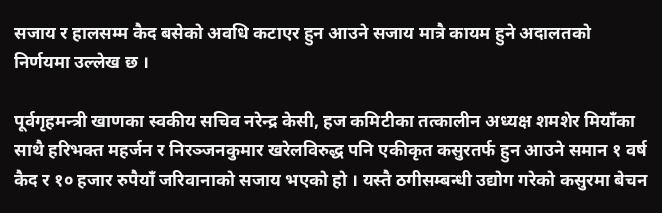सजाय र हालसम्म कैद बसेको अवधि कटाएर हुन आउने सजाय मात्रै कायम हुने अदालतको निर्णयमा उल्लेख छ ।

पूर्वगृहमन्त्री खाणका स्वकीय सचिव नरेन्द्र केसी, हज कमिटीका तत्कालीन अध्यक्ष शमशेर मियाँका साथै हरिभक्त महर्जन र निरञ्जनकुमार खरेलविरुद्ध पनि एकीकृत कसुरतर्फ हुन आउने समान १ वर्ष कैद र १० हजार रुपैयाँ जरिवानाको सजाय भएको हो । यस्तै ठगीसम्बन्धी उद्योग गरेको कसुरमा बेचन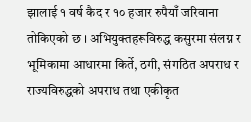झालाई १ वर्ष कैद र १० हजार रुपैयाँ जरिवाना तोकिएको छ । अभियुक्तहरूविरुद्ध कसुरमा संलग्न र भूमिकामा आधारमा किर्ते, ठगी, संगठित अपराध र राज्यविरुद्धको अपराध तथा एकीकृत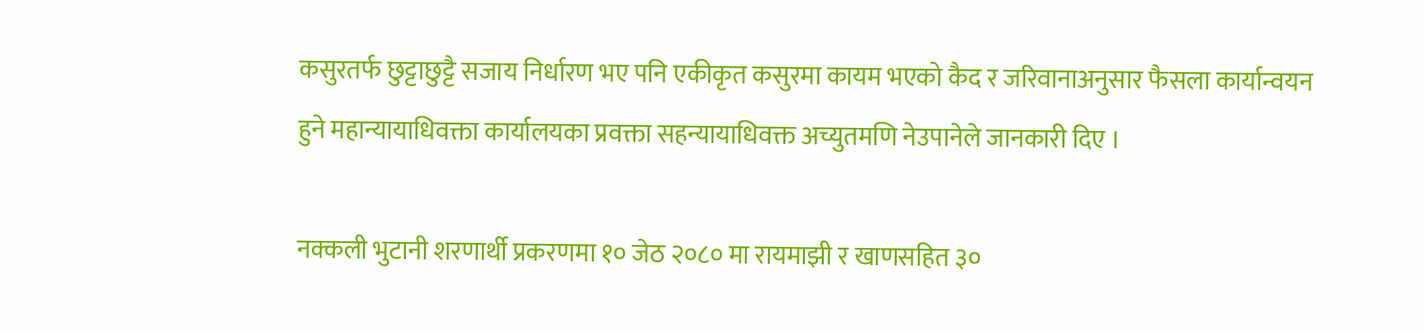कसुरतर्फ छुट्टाछुट्टै सजाय निर्धारण भए पनि एकीकृत कसुरमा कायम भएको कैद र जरिवानाअनुसार फैसला कार्यान्वयन हुने महान्यायाधिवक्ता कार्यालयका प्रवक्ता सहन्यायाधिवक्त अच्युतमणि नेउपानेले जानकारी दिए ।

नक्कली भुटानी शरणार्थी प्रकरणमा १० जेठ २०८० मा रायमाझी र खाणसहित ३०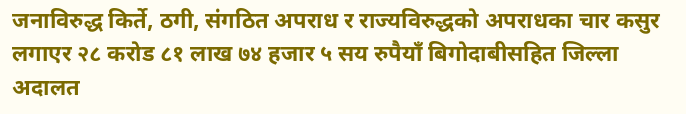जनाविरुद्ध किर्ते, ठगी, संगठित अपराध र राज्यविरुद्धको अपराधका चार कसुर लगाएर २८ करोड ८१ लाख ७४ हजार ५ सय रुपैयाँ बिगोदाबीसहित जिल्ला अदालत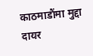काठमाडौंमा मुद्दा दायर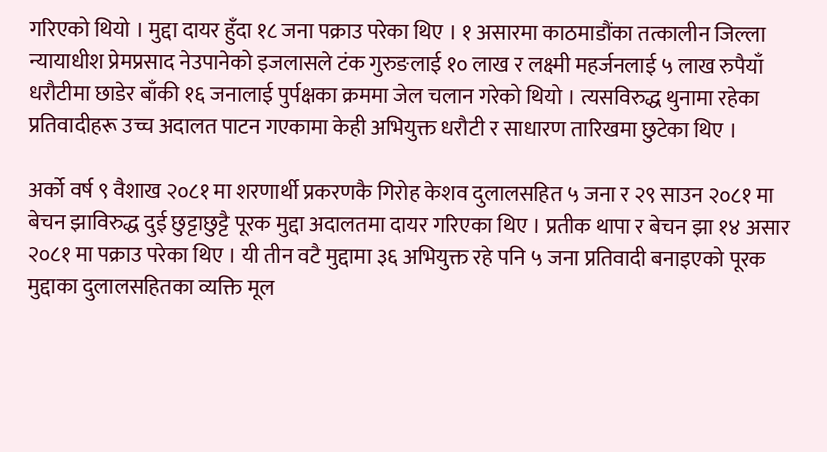गरिएको थियो । मुद्दा दायर हुँदा १८ जना पक्राउ परेका थिए । १ असारमा काठमाडौंका तत्कालीन जिल्ला न्यायाधीश प्रेमप्रसाद नेउपानेको इजलासले टंक गुरुङलाई १० लाख र लक्ष्मी महर्जनलाई ५ लाख रुपैयाँ धरौटीमा छाडेर बाँकी १६ जनालाई पुर्पक्षका क्रममा जेल चलान गरेको थियो । त्यसविरुद्ध थुनामा रहेका प्रतिवादीहरू उच्च अदालत पाटन गएकामा केही अभियुक्त धरौटी र साधारण तारिखमा छुटेका थिए ।

अर्को वर्ष ९ वैशाख २०८१ मा शरणार्थी प्रकरणकै गिरोह केशव दुलालसहित ५ जना र २९ साउन २०८१ मा बेचन झाविरुद्ध दुई छुट्टाछुट्टै पूरक मुद्दा अदालतमा दायर गरिएका थिए । प्रतीक थापा र बेचन झा १४ असार २०८१ मा पक्राउ परेका थिए । यी तीन वटै मुद्दामा ३६ अभियुक्त रहे पनि ५ जना प्रतिवादी बनाइएको पूरक मुद्दाका दुलालसहितका व्यक्ति मूल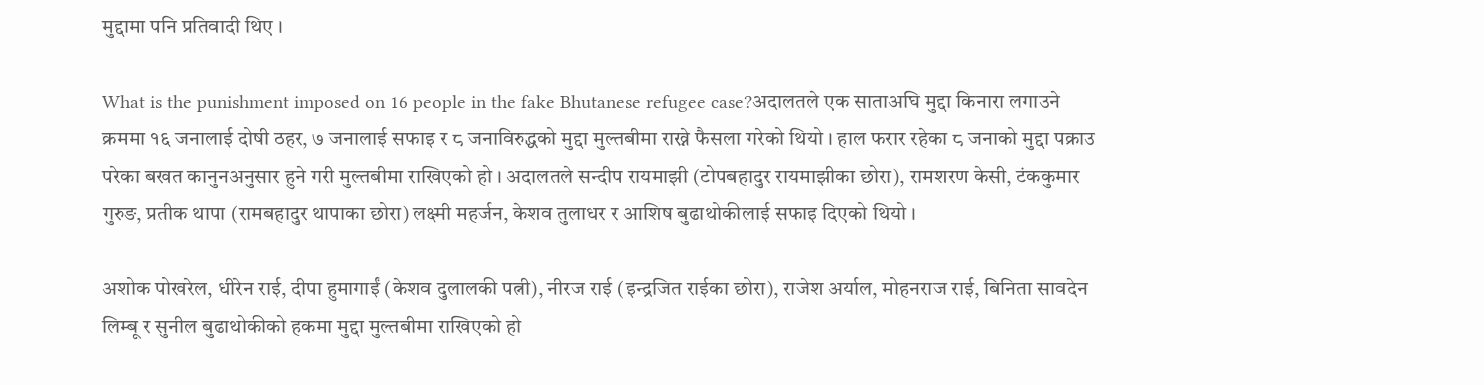मुद्दामा पनि प्रतिवादी थिए ।

What is the punishment imposed on 16 people in the fake Bhutanese refugee case?अदालतले एक साताअघि मुद्दा किनारा लगाउने क्रममा १६ जनालाई दोषी ठहर, ७ जनालाई सफाइ र ८ जनाविरुद्धको मुद्दा मुल्तबीमा राख्ने फैसला गरेको थियो । हाल फरार रहेका ८ जनाको मुद्दा पक्राउ परेका बखत कानुनअनुसार हुने गरी मुल्तबीमा राखिएको हो । अदालतले सन्दीप रायमाझी (टोपबहादुर रायमाझीका छोरा), रामशरण केसी, टंककुमार गुरुङ, प्रतीक थापा (रामबहादुर थापाका छोरा) लक्ष्मी महर्जन, केशव तुलाधर र आशिष बुढाथोकीलाई सफाइ दिएको थियो ।

अशोक पोखरेल, धीरेन राई, दीपा हुमागाईं (केशव दुलालकी पत्नी), नीरज राई (इन्द्रजित राईका छोरा), राजेश अर्याल, मोहनराज राई, बिनिता सावदेन लिम्बू र सुनील बुढाथोकीको हकमा मुद्दा मुल्तबीमा राखिएको हो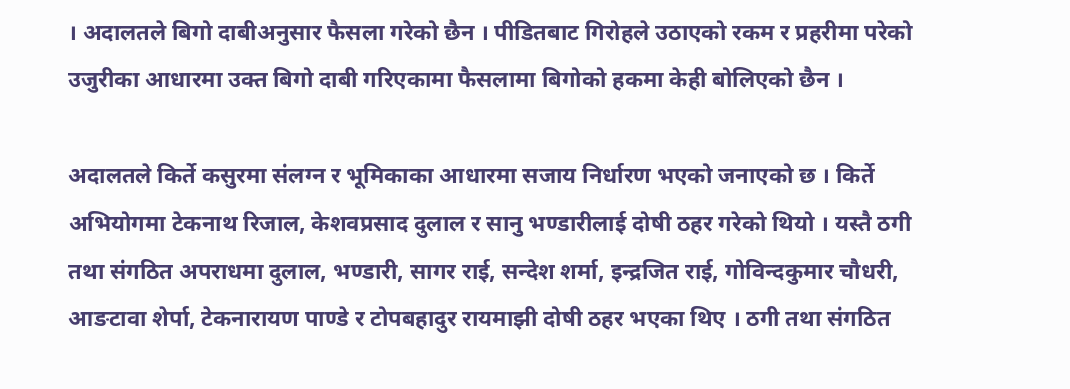। अदालतले बिगो दाबीअनुसार फैसला गरेको छैन । पीडितबाट गिरोहले उठाएको रकम र प्रहरीमा परेको उजुरीका आधारमा उक्त बिगो दाबी गरिएकामा फैसलामा बिगोको हकमा केही बोलिएको छैन ।

अदालतले किर्ते कसुरमा संलग्न र भूमिकाका आधारमा सजाय निर्धारण भएको जनाएको छ । किर्ते अभियोगमा टेकनाथ रिजाल, केशवप्रसाद दुलाल र सानु भण्डारीलाई दोषी ठहर गरेको थियो । यस्तै ठगी तथा संगठित अपराधमा दुलाल, भण्डारी, सागर राई, सन्देश शर्मा, इन्द्रजित राई, गोविन्दकुमार चौधरी, आङटावा शेर्पा, टेकनारायण पाण्डे र टोपबहादुर रायमाझी दोषी ठहर भएका थिए । ठगी तथा संगठित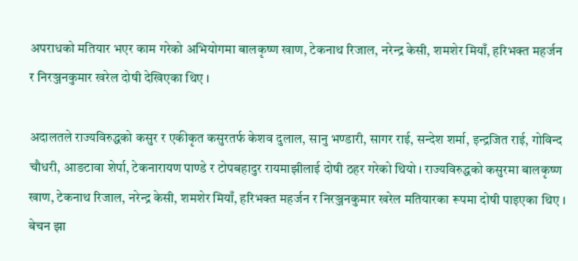अपराधको मतियार भएर काम गरेको अभियोगमा बालकृष्ण खाण, टेकनाथ रिजाल, नरेन्द्र केसी, शमशेर मियाँ, हरिभक्त महर्जन र निरञ्जनकुमार खरेल दोषी देखिएका थिए ।

अदालतले राज्यविरुद्धको कसुर र एकीकृत कसुरतर्फ केशव दुलाल, सानु भण्डारी, सागर राई, सन्देश शर्मा, इन्द्रजित राई, गोविन्द चौधरी, आङटावा शेर्पा, टेकनारायण पाण्डे र टोपबहादुर रायमाझीलाई दोषी ठहर गरेको थियो । राज्यविरुद्धको कसुरमा बालकृष्ण खाण, टेकनाथ रिजाल, नरेन्द्र केसी, शमशेर मियाँ, हरिभक्त महर्जन र निरञ्जनकुमार खरेल मतियारका रूपमा दोषी पाइएका थिए । बेचन झा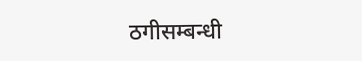ठगीसम्बन्धी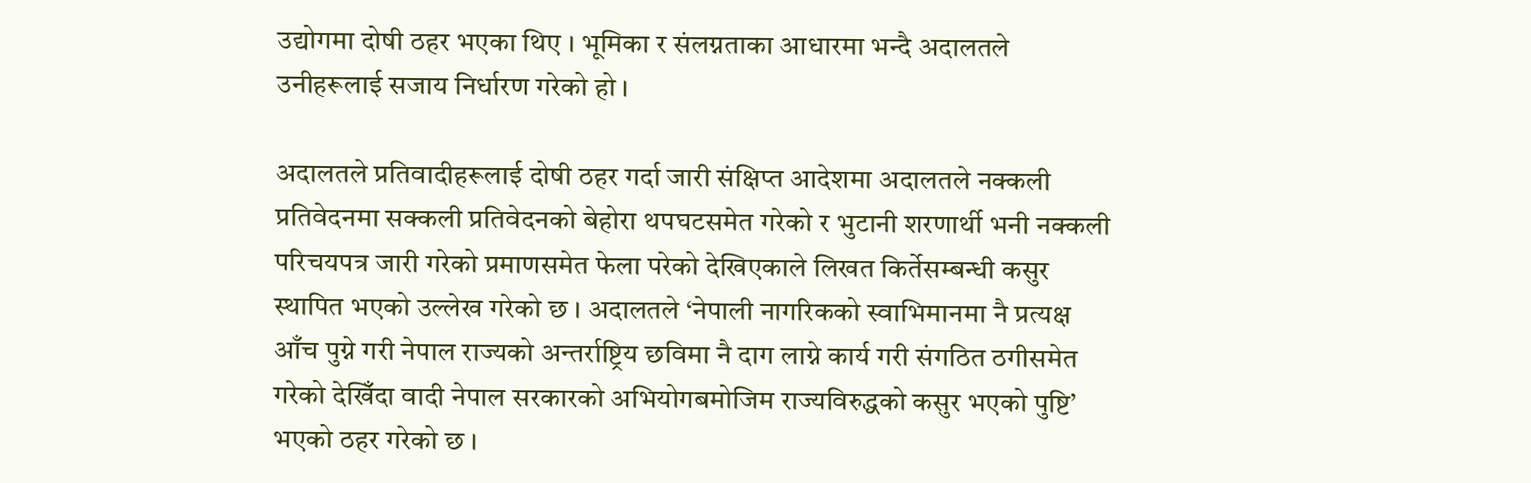उद्योगमा दोषी ठहर भएका थिए । भूमिका र संलग्नताका आधारमा भन्दै अदालतले उनीहरूलाई सजाय निर्धारण गरेको हो ।

अदालतले प्रतिवादीहरूलाई दोषी ठहर गर्दा जारी संक्षिप्त आदेशमा अदालतले नक्कली प्रतिवेदनमा सक्कली प्रतिवेदनको बेहोरा थपघटसमेत गरेको र भुटानी शरणार्थी भनी नक्कली परिचयपत्र जारी गरेको प्रमाणसमेत फेला परेको देखिएकाले लिखत किर्तेसम्बन्धी कसुर स्थापित भएको उल्लेख गरेको छ । अदालतले ‘नेपाली नागरिकको स्वाभिमानमा नै प्रत्यक्ष आँच पुग्ने गरी नेपाल राज्यको अन्तर्राष्ट्रिय छविमा नै दाग लाग्ने कार्य गरी संगठित ठगीसमेत गरेको देखिँदा वादी नेपाल सरकारको अभियोगबमोजिम राज्यविरुद्धको कसुर भएको पुष्टि’ भएको ठहर गरेको छ ।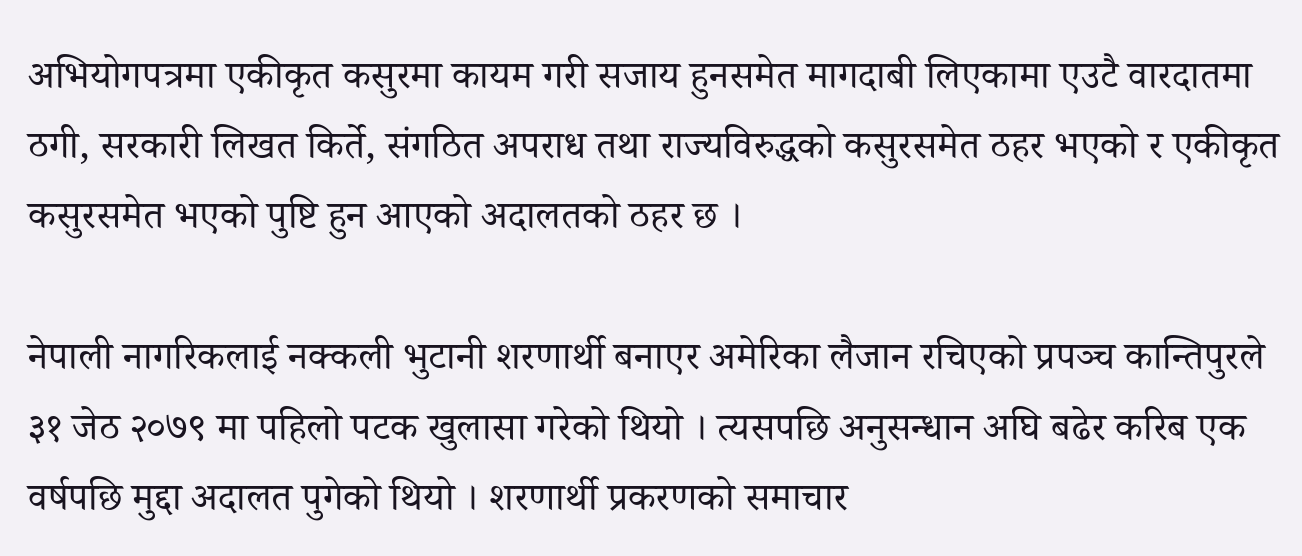अभियोगपत्रमा एकीकृत कसुरमा कायम गरी सजाय हुनसमेत मागदाबी लिएकामा एउटै वारदातमा ठगी, सरकारी लिखत किर्ते, संगठित अपराध तथा राज्यविरुद्धको कसुरसमेत ठहर भएको र एकीकृत कसुरसमेत भएको पुष्टि हुन आएको अदालतको ठहर छ ।

नेपाली नागरिकलाई नक्कली भुटानी शरणार्थी बनाएर अमेरिका लैजान रचिएको प्रपञ्च कान्तिपुरले ३१ जेठ २०७९ मा पहिलो पटक खुलासा गरेको थियो । त्यसपछि अनुसन्धान अघि बढेर करिब एक वर्षपछि मुद्दा अदालत पुगेको थियो । शरणार्थी प्रकरणको समाचार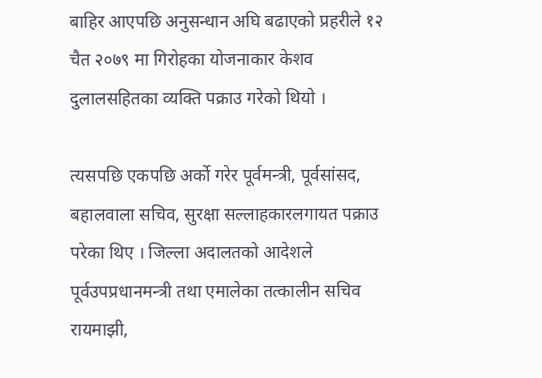बाहिर आएपछि अनुसन्धान अघि बढाएको प्रहरीले १२ चैत २०७९ मा गिरोहका योजनाकार केशव दुलालसहितका व्यक्ति पक्राउ गरेको थियो ।

त्यसपछि एकपछि अर्को गरेर पूर्वमन्त्री, पूर्वसांसद, बहालवाला सचिव, सुरक्षा सल्लाहकारलगायत पक्राउ परेका थिए । जिल्ला अदालतको आदेशले पूर्वउपप्रधानमन्त्री तथा एमालेका तत्कालीन सचिव रायमाझी,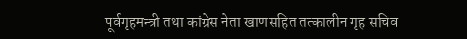पूर्वगृहमन्त्री तथा कांग्रेस नेता खाणसहित तत्कालीन गृह सचिव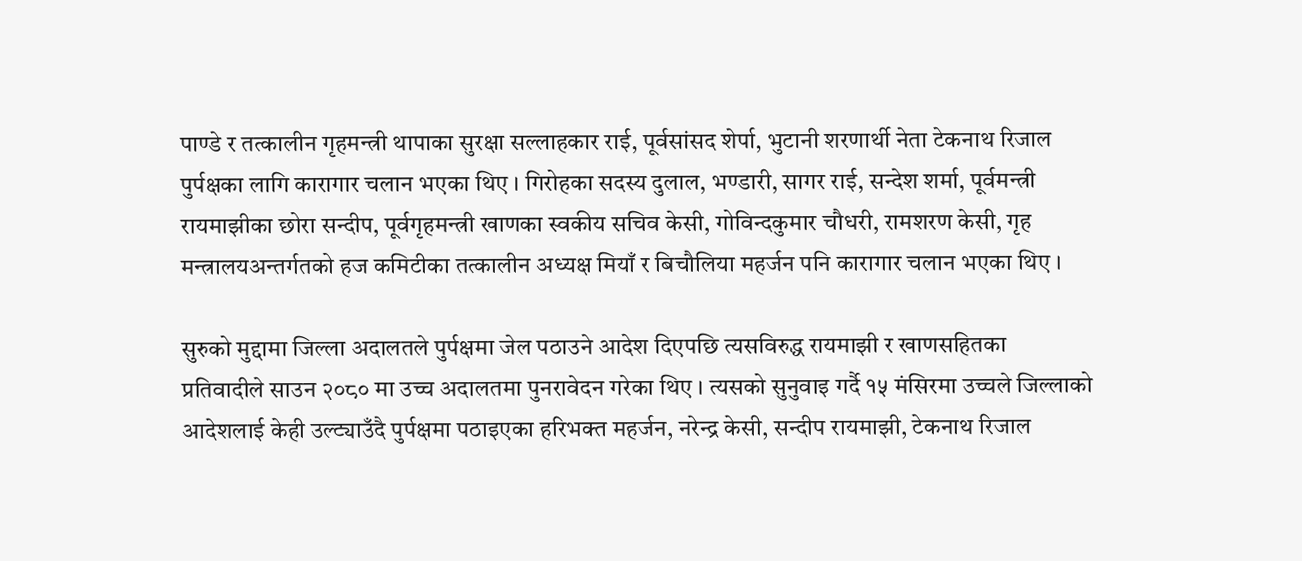पाण्डे र तत्कालीन गृहमन्त्री थापाका सुरक्षा सल्लाहकार राई, पूर्वसांसद शेर्पा, भुटानी शरणार्थी नेता टेकनाथ रिजाल पुर्पक्षका लागि कारागार चलान भएका थिए । गिरोहका सदस्य दुलाल, भण्डारी, सागर राई, सन्देश शर्मा, पूर्वमन्त्री रायमाझीका छोरा सन्दीप, पूर्वगृहमन्त्री खाणका स्वकीय सचिव केसी, गोविन्दकुमार चौधरी, रामशरण केसी, गृह मन्त्रालयअन्तर्गतको हज कमिटीका तत्कालीन अध्यक्ष मियाँ र बिचौलिया महर्जन पनि कारागार चलान भएका थिए ।

सुरुको मुद्दामा जिल्ला अदालतले पुर्पक्षमा जेल पठाउने आदेश दिएपछि त्यसविरुद्ध रायमाझी र खाणसहितका प्रतिवादीले साउन २०८० मा उच्च अदालतमा पुनरावेदन गरेका थिए । त्यसको सुनुवाइ गर्दै १५ मंसिरमा उच्चले जिल्लाको आदेशलाई केही उल्ट्याउँदै पुर्पक्षमा पठाइएका हरिभक्त महर्जन, नरेन्द्र केसी, सन्दीप रायमाझी, टेकनाथ रिजाल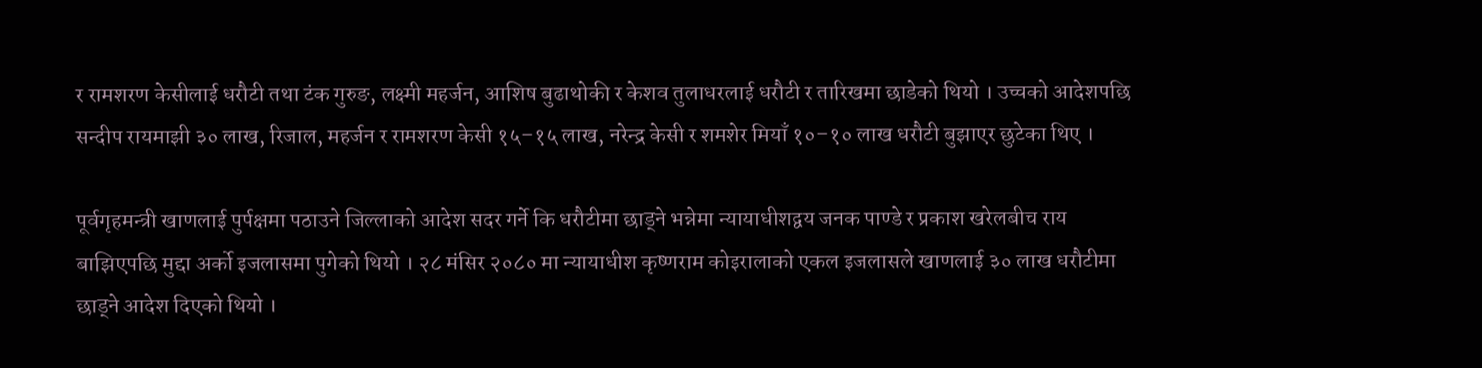र रामशरण केसीलाई धरौटी तथा टंक गुरुङ, लक्ष्मी महर्जन, आशिष बुढाथोकी र केशव तुलाधरलाई धरौटी र तारिखमा छाडेको थियो । उच्चको आदेशपछि सन्दीप रायमाझी ३० लाख, रिजाल, महर्जन र रामशरण केसी १५–१५ लाख, नरेन्द्र केसी र शमशेर मियाँ १०–१० लाख धरौटी बुझाएर छुटेका थिए ।

पूर्वगृहमन्त्री खाणलाई पुर्पक्षमा पठाउने जिल्लाको आदेश सदर गर्ने कि धरौटीमा छाड्ने भन्नेमा न्यायाधीशद्वय जनक पाण्डे र प्रकाश खरेलबीच राय बाझिएपछि मुद्दा अर्को इजलासमा पुगेको थियो । २८ मंसिर २०८० मा न्यायाधीश कृष्णराम कोइरालाको एकल इजलासले खाणलाई ३० लाख धरौटीमा छाड्ने आदेश दिएको थियो ।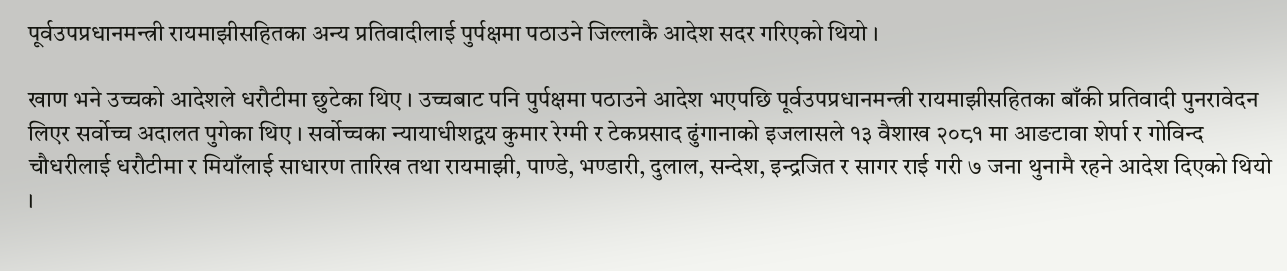पूर्वउपप्रधानमन्त्री रायमाझीसहितका अन्य प्रतिवादीलाई पुर्पक्षमा पठाउने जिल्लाकै आदेश सदर गरिएको थियो ।

खाण भने उच्चको आदेशले धरौटीमा छुटेका थिए । उच्चबाट पनि पुर्पक्षमा पठाउने आदेश भएपछि पूर्वउपप्रधानमन्त्री रायमाझीसहितका बाँकी प्रतिवादी पुनरावेदन लिएर सर्वोच्च अदालत पुगेका थिए । सर्वोच्चका न्यायाधीशद्वय कुमार रेग्मी र टेकप्रसाद ढुंगानाको इजलासले १३ वैशाख २०८१ मा आङटावा शेर्पा र गोविन्द चौधरीलाई धरौटीमा र मियाँलाई साधारण तारिख तथा रायमाझी, पाण्डे, भण्डारी, दुलाल, सन्देश, इन्द्रजित र सागर राई गरी ७ जना थुनामै रहने आदेश दिएको थियो ।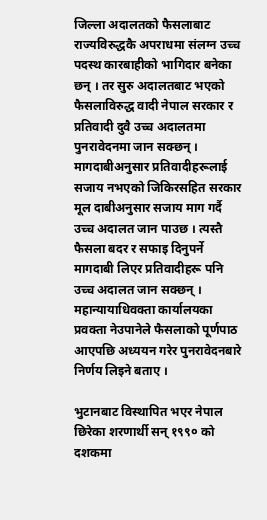जिल्ला अदालतको फैसलाबाट राज्यविरुद्धकै अपराधमा संलग्न उच्च पदस्थ कारबाहीको भागिदार बनेका छन् । तर सुरु अदालतबाट भएको फैसलाविरुद्ध वादी नेपाल सरकार र प्रतिवादी दुवै उच्च अदालतमा पुनरावेदनमा जान सक्छन् । मागदाबीअनुसार प्रतिवादीहरूलाई सजाय नभएको जिकिरसहित सरकार मूल दाबीअनुसार सजाय माग गर्दै उच्च अदालत जान पाउछ । त्यस्तै फैसला बदर र सफाइ दिनुपर्ने मागदाबी लिएर प्रतिवादीहरू पनि उच्च अदालत जान सक्छन् । महान्यायाधिवक्ता कार्यालयका प्रवक्ता नेउपानेले फैसलाको पूर्णपाठ आएपछि अध्ययन गरेर पुनरावेदनबारे निर्णय लिइने बताए ।

भुटानबाट विस्थापित भएर नेपाल छिरेका शरणार्थी सन् १९९० को दशकमा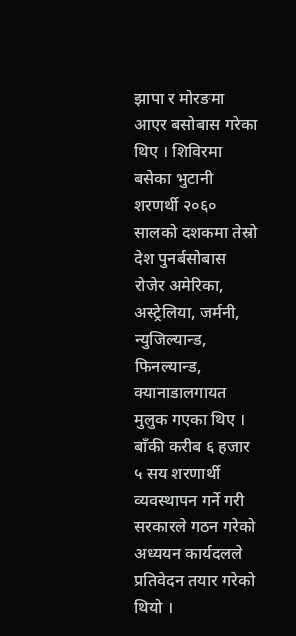झापा र मोरङमा आएर बसोबास गरेका थिए । शिविरमा बसेका भुटानी शरणर्थी २०६० सालको दशकमा तेस्रो देश पुनर्बसोबास रोजेर अमेरिका, अस्ट्रेलिया, जर्मनी, न्युजिल्यान्ड, फिनल्यान्ड, क्यानाडालगायत मुलुक गएका थिए । बाँकी करीब ६ हजार ५ सय शरणार्थी व्यवस्थापन गर्ने गरी सरकारले गठन गरेको अध्ययन कार्यदलले प्रतिवेदन तयार गरेको थियो ।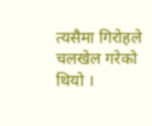त्यसैमा गिरोहले चलखेल गरेको थियो ।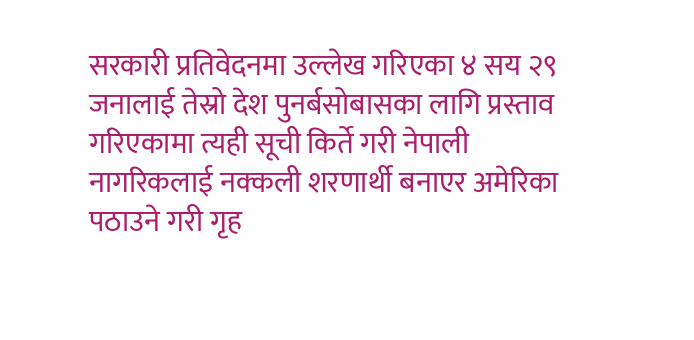सरकारी प्रतिवेदनमा उल्लेख गरिएका ४ सय २९ जनालाई तेस्रो देश पुनर्बसोबासका लागि प्रस्ताव गरिएकामा त्यही सूची किर्ते गरी नेपाली नागरिकलाई नक्कली शरणार्थी बनाएर अमेरिका पठाउने गरी गृह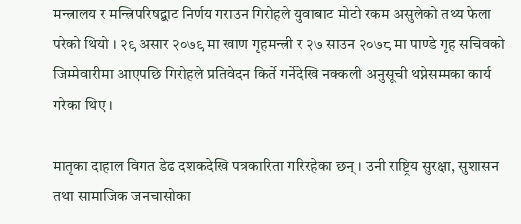मन्त्रालय र मन्त्रिपरिषद्बाट निर्णय गराउन गिरोहले युवाबाट मोटो रकम असुलेको तथ्य फेला परेको थियो । २९ असार २०७९ मा खाण गृहमन्त्री र २७ साउन २०७८ मा पाण्डे गृह सचिवको जिम्मेवारीमा आएपछि गिरोहले प्रतिवेदन किर्ते गर्नेदेखि नक्कली अनुसूची थप्नेसम्मका कार्य गरेका थिए ।

मातृका दाहाल विगत डेढ दशकदेखि पत्रकारिता गरिरहेका छन् । उनी राष्ट्रिय सुरक्षा, सुशासन तथा सामाजिक जनचासोका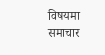विषयमा समाचार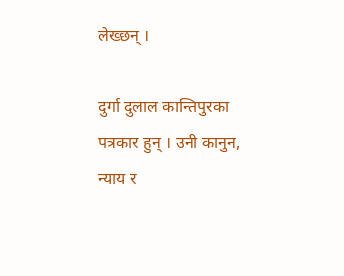लेख्छन् ।

दुर्गा दुलाल कान्तिपुरका पत्रकार हुन् । उनी कानुन, न्याय र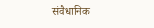संवैधानिक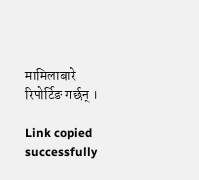मामिलाबारे रिपोर्टिङ गर्छन् ।

Link copied successfully